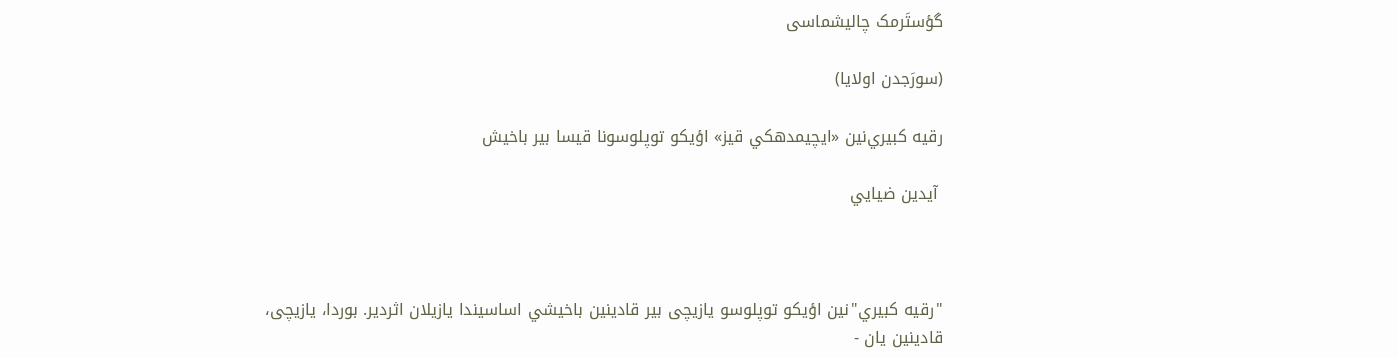گؤستَرمک چالیشماسی

(سورَجدن اولایا)

رقيه كبيري‌نين «ايچيمدهكي قيز» اؤیکو توپلوسونا قيسا بير باخيش

 آيدين ضيايي



"رقيه كبيري"نين اؤیکو توپلوسو یازیچی بیر قادينین باخيشي اساسیندا یازیلان اثردیر. بوردا، یازیچی، قادينين یان -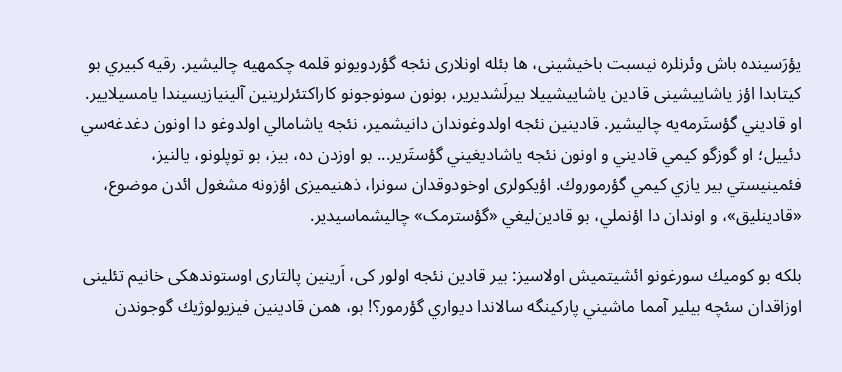یؤرَسینده باش وئرنلره نیسبت باخيشينی، ها بئله اونلاری نئجه گؤردويونو قلمه چکمهیه چالیشیر. رقيه كبيري بو کیتابدا اؤز ياشاییشینی قادين ياشاییشییلا بيرلَشديرير، بونون سونوجونو كاراكتئرلرينین آلینیازیسیندا يامسیلاییر. او قاديني گؤستَرمه‌یه چاليشير. قادينين نئجه اولدوغوندان دانيشمير، نئجه ياشامالي اولدوغو دا اونون دغدغه‌سي دئييل؛ او گوزگو كيمي قاديني و اونون نئجه ياشاديغيني گؤستَرير... بو اوزدن ده، بيز، بو توپلونو، یالنیز، فئمينيستي بیر يازي كيمي گؤرموروك. اؤیکولری اوخودوقدان سونرا، ذهنیمیزی اؤزونه مشغول ائدن موضوع، «قادينلیق»، و اوندان دا اؤنملي، بو قادين‌ليغي «گؤسترمک» چالیشماسیدیر.

بلكه بو كوميك سورغونو ائشيتميش اولاسيز: بير قادين نئجه اولور کی، اَرينين پالتاری اوستوندهکی خانیم تئلینی اوزاقدان سئچه بيلير آمما ماشيني پاركينگه سالاندا دیواري گؤرمور؟! بو، همن قادينين فيزيولوژيك گوجوندن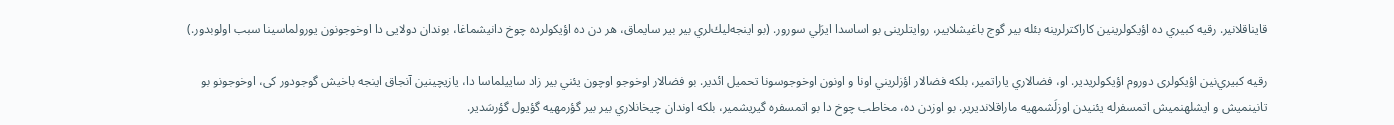قایناقلانیر. رقيه كبيري ده اؤيكولرينین کاراکترلرینه بئله بیر گوج باغیشلاییر، روایتلرینی بو اساسدا ايرَلي سورور. (بو اينجه‌ليك‌لري بیر بیر سايماق، هر دن ده اؤيكولرده چوخ دانیشماغا، بوندان دولایی دا اوخوجونون يورولماسينا سبب اولوبدور.)

رقیه كبيري‌نين اؤیکولری دوروم اؤیکولریدیر. او، فضالاري ياراتمير، بلكه فضالار اؤزلريني اونا و اونون اوخوجوسونا تحمیل ائدیر. بو فضالار اوخوجو اوچون يئني بير زاد ساييلماسا دا، یازیچینین آنجاق اينجه باخيش گوجودور کی، اوخوجونو بو تانينميش و ایشلهنمیش اتمسفرله يئنيدن اوزلَشمهیه ماراقلاندیریر. بو اوزدن ده، مخاطب چوخ دا بو اتمسفره گیریشمیر، بلكه اوندان چيخانلاري بیر بیر گؤرمهیه گؤیول گؤرسَدیر.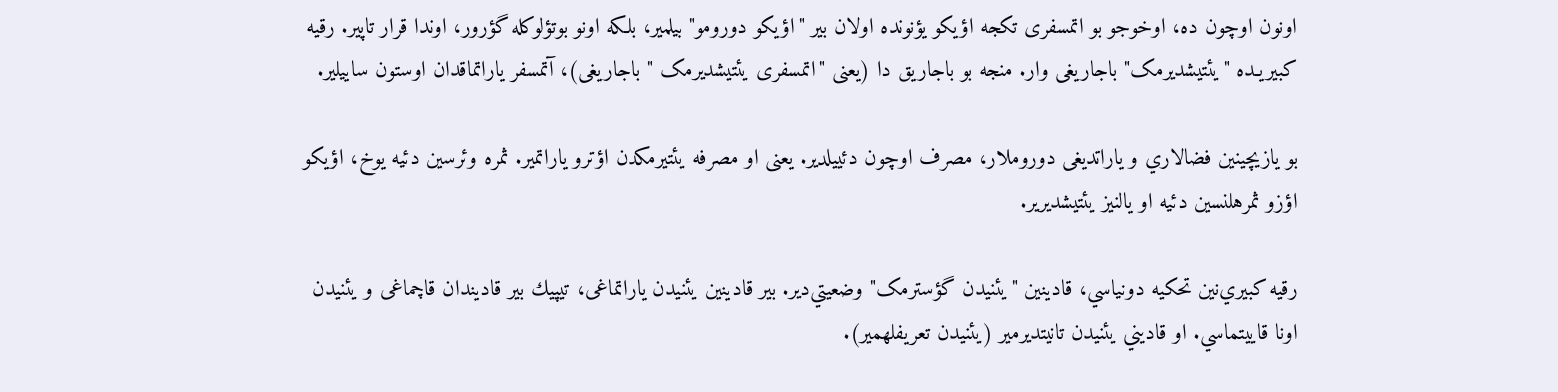اونون اوچون ده، اوخوجو بو اتمسفری تكجه اؤیکو یؤنونده اولان بیر "اؤیکو دورومو" بيلمير، بلكه اونو بوتؤلوکله گؤرور، اوندا قرار تاپير. رقیه كبيريـده "یئتیشدیرمک" باجاریغی وار. منجه بو باجاریق دا (یعنی "اتمسفری یئتیشدیرمک " باجاریغی)، آتمسفر یاراتماقدان اوستون ساييلير.

بو یازیچینین فضالاري و ياراتدیغی دوروملار، مصرف اوچون دئييلدیر. یعنی او مصرفه يئتيرمکدن اؤترو یاراتمير. ثمره وئرسين دئیه یوخ، اؤيكو اؤزو ثمرهلنسين دئیه او یالنیز يئتيشديرير.

رقیه كبيري‌نين تحکیه دونياسي، قادينين "یئنیدن گؤسترمک" وضعيتي‌دير. بير قادينين یئنیدن یاراتماغی، تيپيك بیر قاديندان قاچماغی و يئنيدن اونا قایيتماسي. او قاديني یئنیدن تانیتدیرمیر (یئنیدن تعریفلهمیر).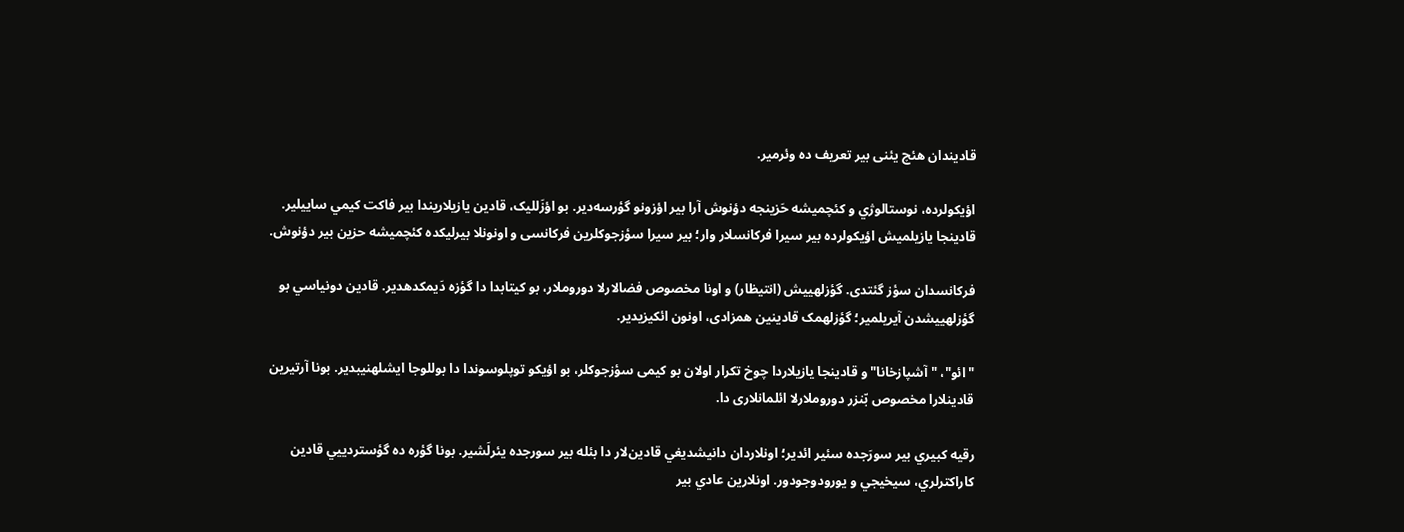قاديندان هئچ یئنی بير تعریف ده وئرمير.

اؤیکولرده، نوستالوژي و كئچميشه حَزينجه دؤنوش آرا بیر اؤزونو گؤرسه‌دير. بو اؤزَللیک، قادين يازيلاریندا بير فاكت كيمي ساييلير. قادينجا یازیلمیش اؤيكولرده بير سيرا فرکانسلار وار؛ بير سيرا سؤزجوکلرین فرکانسی و اونونلا بيرليكده كئچميشه حزين بير دؤنوش.

فرکانسدان سؤز گئتدی. گؤزلهییش (انتیظار) و اونا مخصوص فضالارلا دوروملار، بو کیتابدا دا گؤزه دَیمکدهدیر. قادين دونياسي بو گؤزلهییشدن آيريلمير؛ گؤزلهمک قادينین همزادی، اونون ائكيزیدیر.

"ائو"، "آشپازخانا" و قادينجا يازیلاردا چوخ تکرار اولان بو کیمی سؤزجوکلر، بو اؤیکو توپلوسوندا دا بوللوجا ایشلهنیبدیر. بونا آرتیرین قادینلارا مخصوص بّنزر دوروملارلا ائلمانلاری دا.

رقیه كبيري بير سورَجده سئير ائدير؛ اونلاردان دانيشديغي قادين‌لار دا بئله بیر سورجده يئرلَشير. بونا گؤره ده گؤسترديیي قادين كاراكترلري، سيخيجي و یورودوجودور. اونلارين عادي بير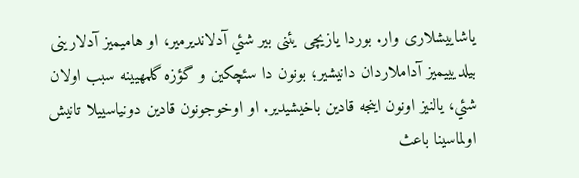یاشاییشلاری وار. بوردا یازیچی یئنی بير شئي آدلانديرمير، او هامیمیز آدلارینی بیلدیییمیز آداملاردان دانیشیر؛ بونون دا سئچکین و گؤزه گلمهیینه سبب اولان شئي، یالنیز اونون اينجه قادين باخيشيدیر. او اوخوجونون قادين دونياسيیلا تانيش اولماسينا باعث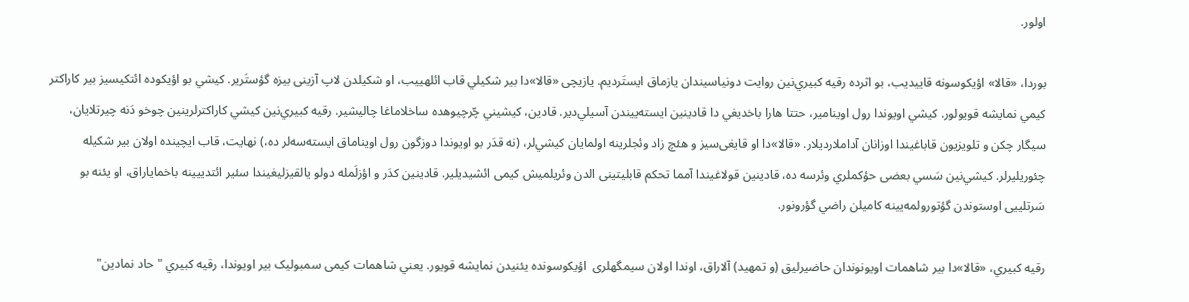اولور.

بوردا، «قالا» اؤیکوسونه قاییدیب، بو اثرده رقیه كبيري‌نين روايت دونياسيندان یازماق ایستَردیم. یازیچی «قالا»دا بير شكيلي قاب ائلهییب، او شکیلدن لاپ آزینی بيزه گؤستَرير. كيشي بو اؤيكوده ائتکیسیز بير كاراكتر كيمي نمایشه قويولور. كيشي اويوندا رول اوینامیر، حتتا هارا باخديغي دا قادينين ايسته‌یيندن آسيلي‌دير. قادين، كيشيني چّرچیوهده ساخلاماغا چاليشير. رقیه كبيري‌نين كيشي كاراكترلرينین چوخو دَنه چيرتلايان، سيگار چكن و تلویزيون قاباغيندا اوزانان آداملاردیلار. «قالا»دا او قایغی‌سیز و هئچ زاد وئجلرینه اولمايان كيشي‌لر، (نه قدَر بو اويوندا دوزگون رول اویناماق ايسته‌سه‌لر ده،) نهایت، قاب ایچینده اولان بير شکیله چئوریلیرلر. کیشي‌نين سَسي بعضی حؤكملري وئرسه ده، قادينين قولاغيندا آمما تحكم قابليتينی الدن وئريلمیش کیمی ائشیدیلیر. قادينین کدَر و اؤزلَمله دولو يالقیزليغيندا سئير ائتدییینه باخمایاراق، او یئنه بو سَرتلییی اوستوندن گؤتورولمه‌یینه کامیلن راضي گؤرونور.

رقیه كبيري، «قالا»دا بير شاهمات اويونوندان حاضیرلیق (و تمهيد) آلاراق، اوندا اولان سیمگهلری  اؤيكوسونده يئنيدن نمایشه قویور. يعني شاهمات کیمی سمبولیک بیر اويوندا، رقیه كبيري "حاد نمادين"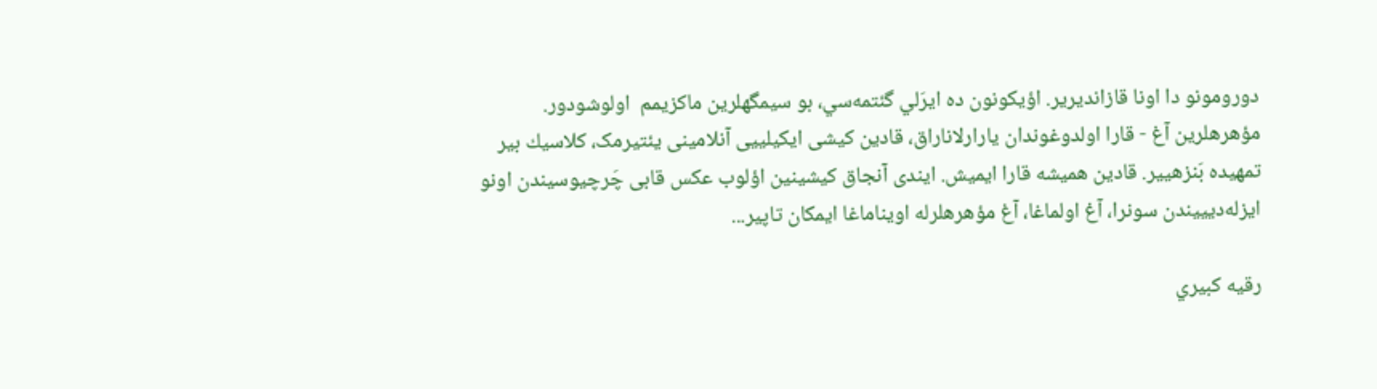دورومونو دا اونا قازانديرير. اؤيكونون ده ايرَ‌لي گئتمه‌سي، بو سیمگهلرین ماکزیمم  اولوشودور. مؤهرهلرين آغ - قارا اولدوغوندان یارارلاناراق، قادين کیشی ایکیلییی آنلامینی یئتیرمک، كلاسيك بير تمهيده بَنزهیير. قادين همیشه قارا ایمیش. ایندی آنجاق كيشينین اؤلوب عکس قابی چَرچیوسیندن اونو ايزله‌دیییندن سونرا، آغ اولماغا، آغ مؤهرهلرله اویناماغا ايمكان تاپیر...

رقيه كبيري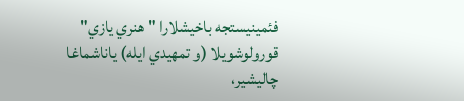فئمينيستجه باخیشلارا "هنري يازي" قورولوشویلا (و تمهيدي ايله) ياناشماغا چالیشیر،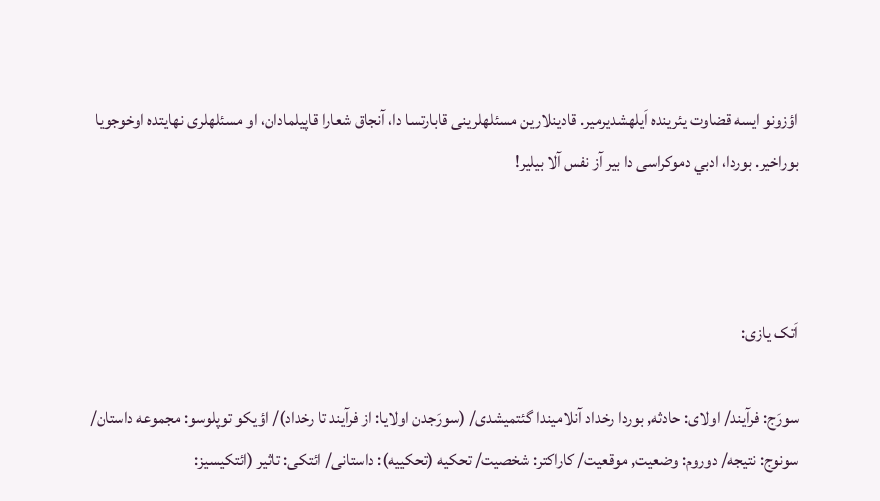اؤزونو ایسه قضاوت یئرینده اَیلهشدیرمیر. قادينلارین مسئلهلرینی قابارتسا دا، آنجاق شعارا قاپیلمادان، او مسئلهلری نهایتده اوخوجويا بوراخير. بوردا، ادبي دموکراسی دا بیر آز نفس آلا بیلیر!



اَتک یازی:

سورَج: فرآیند/ اولای: حادثه, بوردا رخداد آنلامیندا گئتمیشدی/ (سورَجدن اولایا: از فرآیند تا رخداد)/ اؤیکو توپلوسو: مجموعه داستان/ سونوج: نتیجه/ دوروم: وضعیت, موقعیت/ کاراکتر: شخصیت/ تحکیه (تحکییه): داستانی/ ائتکی: تاثیر (ائتکیسیز: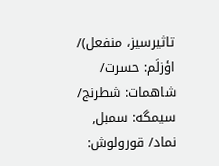تاثیرسیز، منفعل)/ اؤزلَم: حسرت/ شاهمات: شطرنج/ سیمگه: سمبل, نماد/ قورولوش: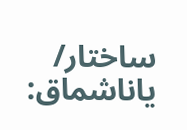ساختار/ یاناشماق: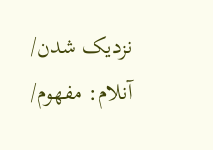نزدیک شدن/ آنلام: مفهوم/